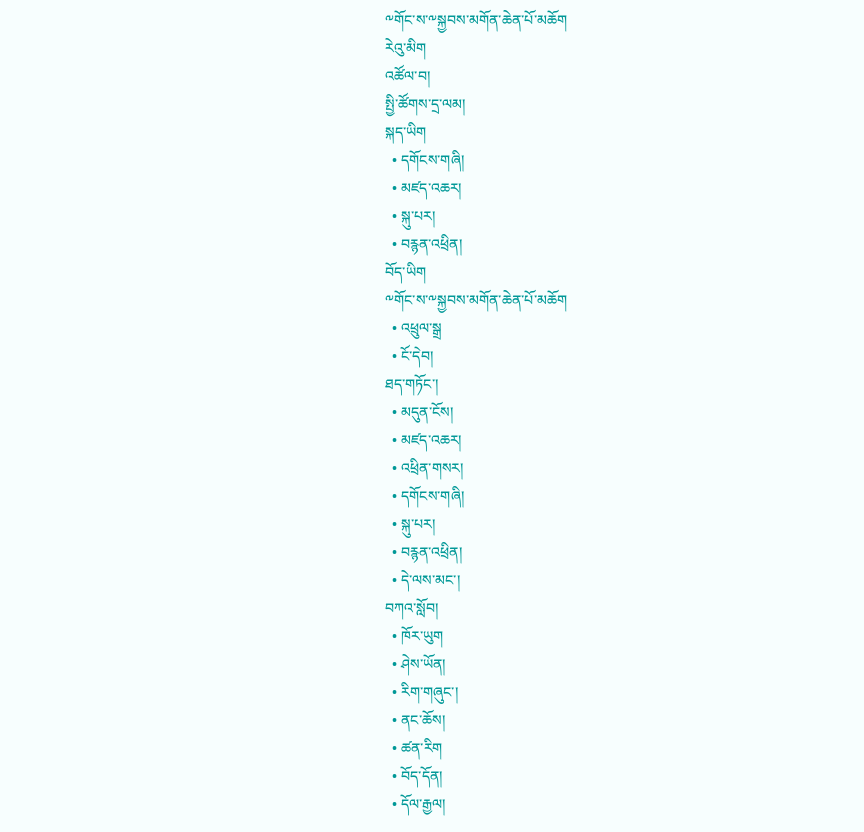༸གོང་ས་༸སྐྱབས་མགོན་ཆེན་པོ་མཆོག
རེའུ་མིག
འཚོལ་བ།
སྤྱི་ཚོགས་དྲ་ལམ།
སྐད་ཡིག
  • དགོངས་གཞི།
  • མཛད་འཆར།
  • སྐུ་པར།
  • བརྙན་འཕྲིན།
བོད་ཡིག
༸གོང་ས་༸སྐྱབས་མགོན་ཆེན་པོ་མཆོག
  • འཕྲུལ་སྒྲ
  • ངོ་དེབ།
ཐད་གཏོང་།
  • མདུན་ངོས།
  • མཛད་འཆར།
  • འཕྲིན་གསར།
  • དགོངས་གཞི།
  • སྐུ་པར།
  • བརྙན་འཕྲིན།
  • དེ་ལས་མང་།
བཀའ་སློབ།
  • ཁོར་ཡུག
  • ཤེས་ཡོན།
  • རིག་གཞུང་།
  • ནང་ཆོས།
  • ཚན་རིག
  • བོད་དོན།
  • དོལ་རྒྱལ།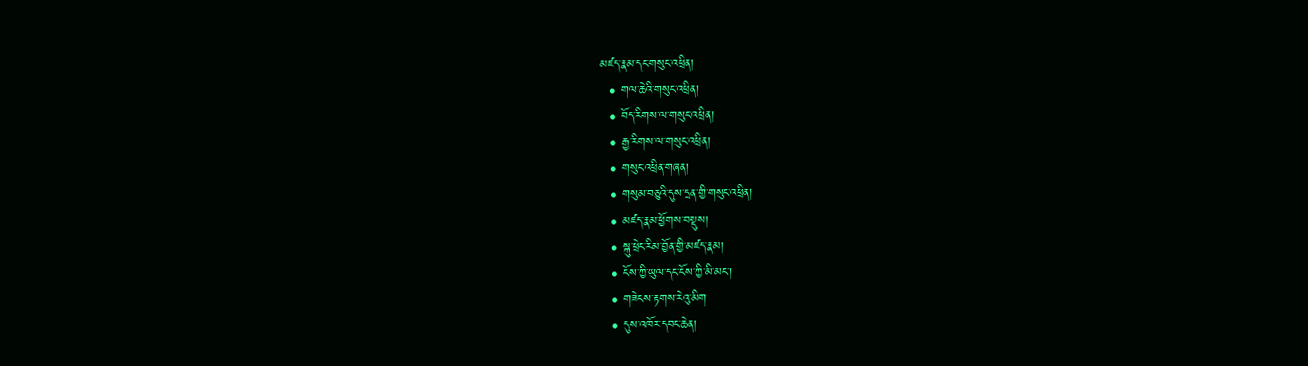མཛད་རྣམ་དང་གསུང་འཕྲིན།
  • གལ་ཆེའི་གསུང་འཕྲིན།
  • བོད་རིགས་ལ་གསུང་འཕྲིན།
  • རྒྱ་རིགས་ལ་གསུང་འཕྲིན།
  • གསུང་འཕྲིན་གཞན།
  • གསུམ་བཅུའི་དུས་དྲན་གྱི་གསུང་འཕྲིན།
  • མཛད་རྣམ་ཕྱོགས་བསྡུས།
  • སྐུ་ཕྲེང་རིམ་བྱོན་གྱི་མཛད་རྣམ།
  • ངོས་ཀྱི་ཡུལ་དང་ངོས་ཀྱི་མི་མང་།
  • གཟེངས་རྟགས་རེའུ་མིག
  • དུས་འཁོར་དབང་ཆེན།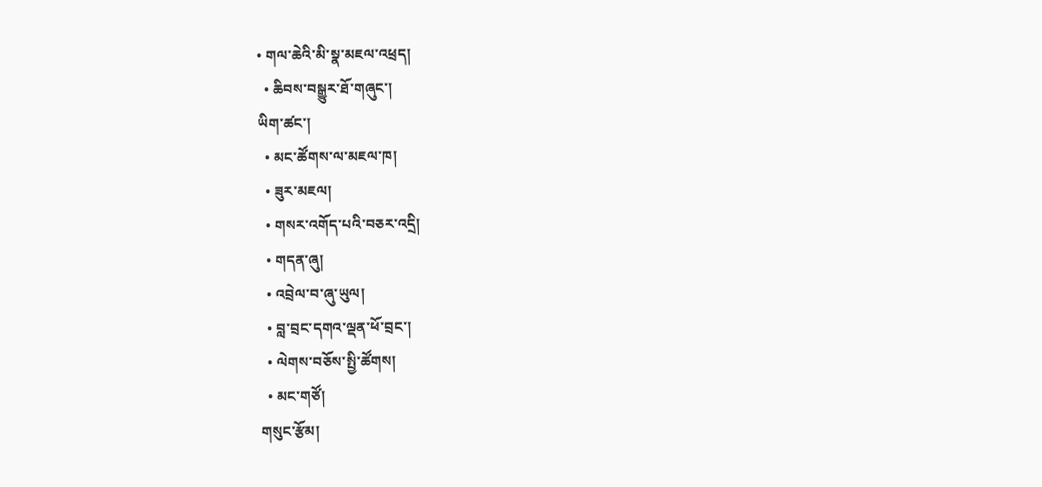• གལ་ཆེའི་མི་སྣ་མཇལ་འཕྲད།
  • ཆིབས་བསྒྱུར་ཐོ་གཞུང་།
ཡིག་ཚང་།
  • མང་ཚོགས་ལ་མཇལ་ཁ།
  • ཟུར་མཇལ།
  • གསར་འགོད་པའི་བཅར་འདྲི།
  • གདན་ཞུ།
  • འབྲེལ་བ་ཞུ་ཡུལ།
  • བླ་བྲང་དགའ་ལྡན་ཕོ་བྲང་།
  • ལེགས་བཅོས་སྤྱི་ཚོགས།
  • མང་གཙོ།
གསུང་རྩོམ།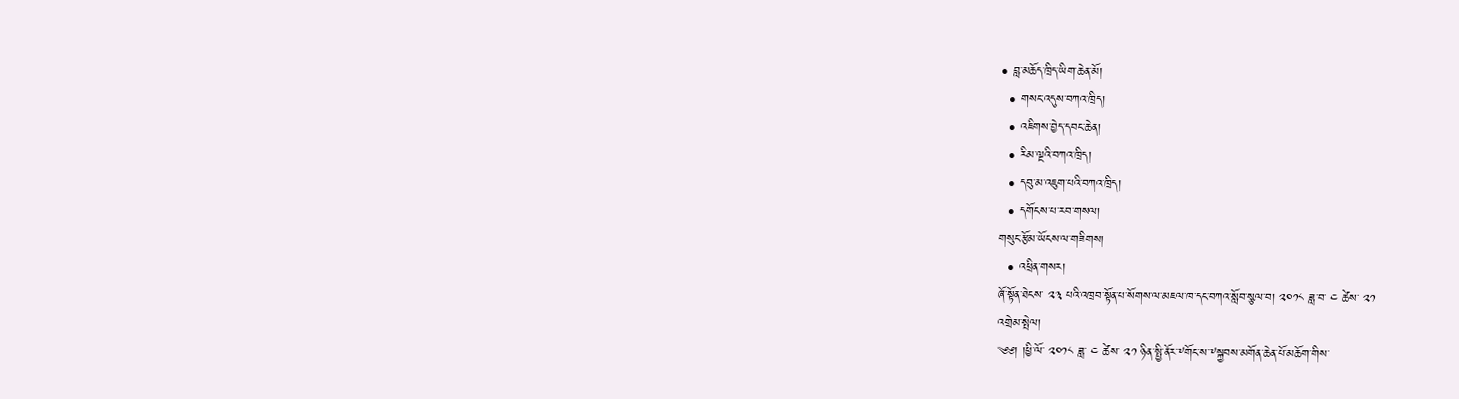• བླ་མཆོད་ཁྲིད་ཡིག་ཆེན་མོ།
  • གསང་འདུས་བཀའ་ཁྲིད།
  • འཇིགས་བྱེད་དབང་ཆེན།
  • རིམ་ལྔའི་བཀའ་ཁྲིད།
  • དབུ་མ་འཇུག་པའི་བཀའ་ཁྲིད།
  • དགོངས་པ་རབ་གསལ།
གསུང་རྩོམ་ཡོངས་ལ་གཟིགས།
  • འཕྲིན་གསར།
ཞོ་སྟོན་ཐེངས་ ༢༣ པའི་འཁྲབ་སྟོན་པ་སོགས་ལ་མཇལ་ཁ་དང་བཀའ་སློབ་སྩལ་བ། ༢༠༡༨ ཟླ་བ་ ༤ ཚེས་ ༢༡
འགྲེམ་སྤེལ།
༄༅། །ཕྱི་ལོ་ ༢༠༡༨ ཟླ་ ༤ ཚེས་ ༢༡ ཉིན་སྤྱི་ནོར་༸གོང་ས་༸སྐྱབས་མགོན་ཆེན་པོ་མཆོག་གིས་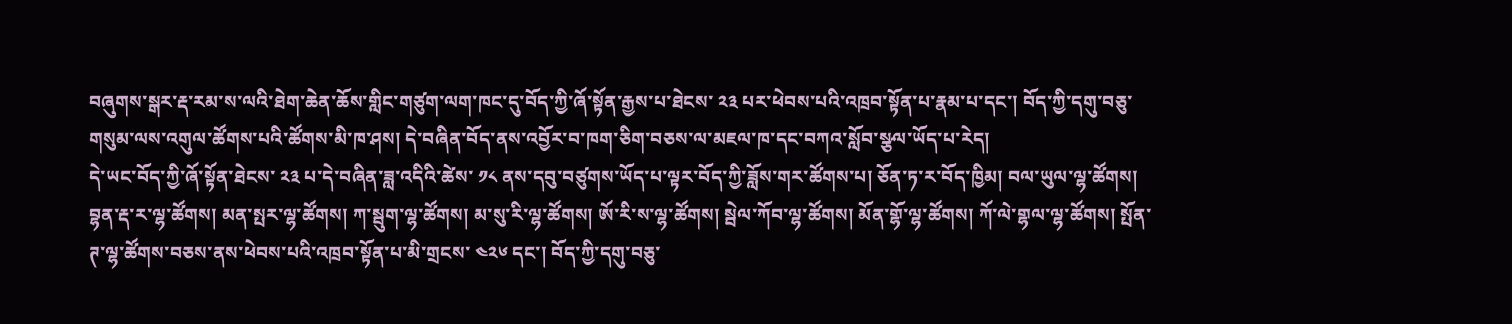བཞུགས་སྒར་རྡ་རམ་ས་ལའི་ཐེག་ཆེན་ཆོས་གླིང་གཙུག་ལག་ཁང་དུ་བོད་ཀྱི་ཞོ་སྟོན་རྒྱས་པ་ཐེངས་ ༢༣ པར་ཕེབས་པའི་འཁྲབ་སྟོན་པ་རྣམ་པ་དང་། བོད་ཀྱི་དགུ་བཅུ་གསུམ་ལས་འགུལ་ཚོགས་པའི་ཚོགས་མི་ཁ་ཤས། དེ་བཞིན་བོད་ནས་འབྱོར་བ་ཁག་ཅིག་བཅས་ལ་མཇལ་ཁ་དང་བཀའ་སློབ་སྩལ་ཡོད་པ་རེད།
དེ་ཡང་བོད་ཀྱི་ཞོ་སྟོན་ཐེངས་ ༢༣ པ་དེ་བཞིན་ཟླ་འདིའི་ཚེས་ ༡༨ ནས་དབུ་བཙུགས་ཡོད་པ་ལྟར་བོད་ཀྱི་ཟློས་གར་ཚོགས་པ། ཅོན་ཏ་ར་བོད་ཁྱིམ། བལ་ཡུལ་ལྷ་ཚོགས། བྷན་རྡ་ར་ལྷ་ཚོགས། མན་སྤར་ལྷ་ཚོགས། ཀ་སྦུག་ལྷ་ཚོགས། མ་སུ་རི་ལྷ་ཚོགས། ཨོ་རི་ས་ལྷ་ཚོགས། སྦེལ་ཀོབ་ལྷ་ཚོགས། མོན་གྷོ་ལྷ་ཚོགས། ཀོ་ལེ་གྷལ་ལྷ་ཚོགས། སྤོན་ཊ་ལྷ་ཚོགས་བཅས་ནས་ཕེབས་པའི་འཁྲབ་སྟོན་པ་མི་གྲངས་ ༤༢༦ དང་། བོད་ཀྱི་དགུ་བཅུ་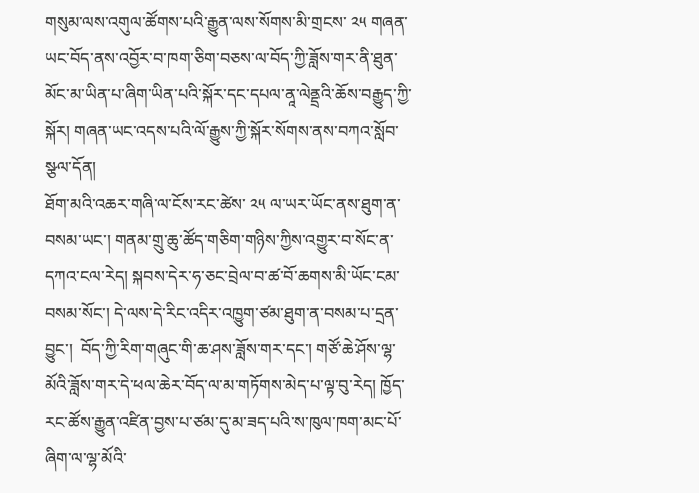གསུམ་ལས་འགུལ་ཚོགས་པའི་རྒྱུན་ལས་སོགས་མི་གྲངས་ ༢༥ གཞན་ཡང་བོད་ནས་འབྱོར་བ་ཁག་ཅིག་བཅས་ལ་བོད་ཀྱི་ཟློས་གར་ནི་ཐུན་མོང་མ་ཡིན་པ་ཞིག་ཡིན་པའི་སྐོར་དང་དཔལ་ནཱ་ལེནྡྲའི་ཆོས་བརྒྱུད་ཀྱི་སྐོར། གཞན་ཡང་འདས་པའི་ལོ་རྒྱུས་ཀྱི་སྐོར་སོགས་ནས་བཀའ་སློབ་སྩལ་དོན།
ཐོག་མའི་འཆར་གཞི་ལ་ངོས་རང་ཚེས་ ༢༥ ལ་ཡར་ཡོང་ནས་ཐུག་ན་བསམ་ཡང་། གནམ་གྲུ་ཆུ་ཚོད་གཅིག་གཉིས་ཀྱིས་འགྱུར་བ་སོང་ན་དཀའ་ངལ་རེད། སྐབས་དེར་ཧ་ཅང་བྲེལ་བ་ཚ་བོ་ཆགས་མི་ཡོང་ངམ་བསམ་སོང་། དེ་ལས་དེ་རིང་འདིར་འཁྱུག་ཙམ་ཐུག་ན་བསམ་པ་དྲན་བྱུང་།  བོད་ཀྱི་རིག་གཞུང་གི་ཆ་ཤས་ཟློས་གར་དང་། གཙོ་ཆེ་ཤོས་ལྷ་མོའི་ཟློས་གར་དེ་ཕལ་ཆེར་བོད་ལ་མ་གཏོགས་མེད་པ་ལྟ་བུ་རེད། ཁྱོད་རང་ཚོས་རྒྱུན་འཛིན་བྱས་པ་ཙམ་དུ་མ་ཟད་པའི་ས་ཁུལ་ཁག་མང་པོ་ཞིག་ལ་ལྷ་མོའི་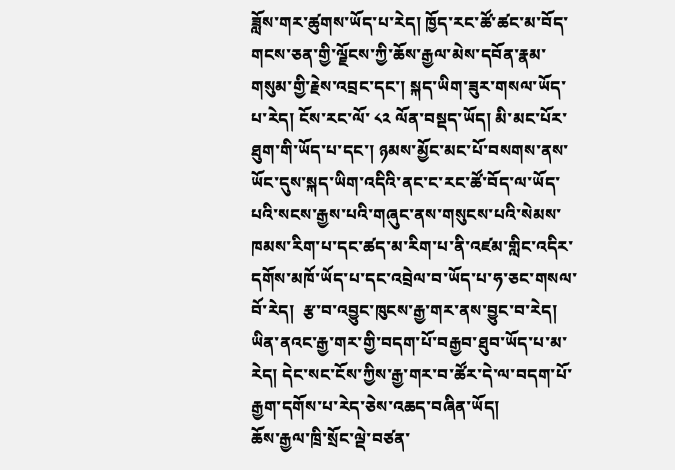ཟློས་གར་ཚུགས་ཡོད་པ་རེད། ཁྱོད་རང་ཚོ་ཚང་མ་བོད་གངས་ཅན་གྱི་ལྗོངས་ཀྱི་ཆོས་རྒྱལ་མེས་དབོན་རྣམ་གསུམ་གྱི་རྗེས་འབྲང་དང་། སྐད་ཡིག་ཟུར་གསལ་ཡོད་པ་རེད། ངོས་རང་ལོ་ ༨༢ ལོན་བསྡད་ཡོད། མི་མང་པོར་ཐུག་གི་ཡོད་པ་དང་། ཉམས་མྱོང་མང་པོ་བསགས་ནས་ཡོང་དུས་སྐད་ཡིག་འདིའི་ནང་ང་རང་ཚོ་བོད་ལ་ཡོད་པའི་སངས་རྒྱས་པའི་གཞུང་ནས་གསུངས་པའི་སེམས་ཁམས་རིག་པ་དང་ཚད་མ་རིག་པ་ནི་འཛམ་གླིང་འདིར་དགོས་མཁོ་ཡོད་པ་དང་འབྲེལ་བ་ཡོད་པ་ཧ་ཅང་གསལ་བོ་རེད།  རྩ་བ་འབྱུང་ཁུངས་རྒྱ་གར་ནས་བྱུང་བ་རེད། ཡིན་ནའང་རྒྱ་གར་གྱི་བདག་པོ་བརྒྱབ་ཐུབ་ཡོད་པ་མ་རེད། དེང་སང་ངོས་ཀྱིས་རྒྱ་གར་བ་ཚོར་དེ་ལ་བདག་པོ་རྒྱག་དགོས་པ་རེད་ཅེས་འཆད་བཞིན་ཡོད།
ཆོས་རྒྱལ་ཁྲི་སྲོང་ལྡེ་བཙན་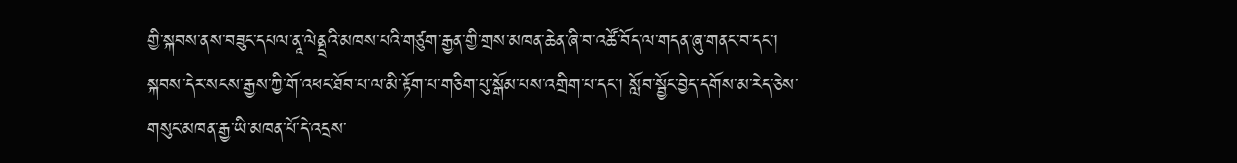གྱི་སྐབས་ནས་བཟུང་དཔལ་ནཱ་ལེནྡྲའི་མཁས་པའི་གཙུག་རྒྱན་གྱི་གྲས་མཁན་ཆེན་ཞི་བ་འཚོ་བོད་ལ་གདན་ཞུ་གནང་བ་དང་། སྐབས་དེར་སངས་རྒྱས་ཀྱི་གོ་འཕང་ཐོབ་པ་ལ་མི་རྟོག་པ་གཅིག་པུ་སྒོམ་པས་འགྲིག་པ་དང་། སློབ་སྦྱོང་བྱེད་དགོས་མ་རེད་ཅེས་གསུང་མཁན་རྒྱ་ཡི་མཁན་པོ་དེ་འདྲས་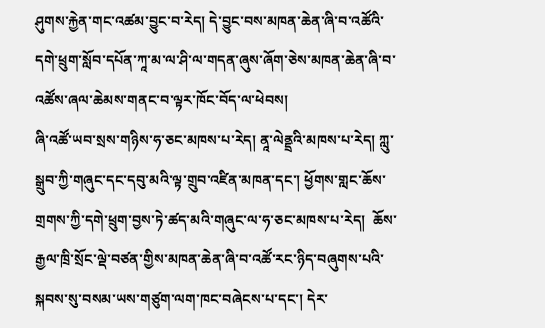ཤུགས་རྐྱེན་གང་འཚམ་བྱུང་བ་རེད། དེ་བྱུང་བས་མཁན་ཆེན་ཞི་བ་འཚོའི་དགེ་ཕྲུག་སློབ་དཔོན་ཀཱ་མ་ལ་ཤི་ལ་གདན་ཞུས་ཞོག་ཅེས་མཁན་ཆེན་ཞི་བ་འཚོས་ཞལ་ཆེམས་གནང་བ་ལྟར་ཁོང་བོད་ལ་ཕེབས།
ཞི་འཚོ་ཡབ་སྲས་གཉིས་ཧ་ཅང་མཁས་པ་རེད། ནཱ་ལེནྡྲའི་མཁས་པ་རེད། ཀླུ་སྒྲུབ་ཀྱི་གཞུང་དང་དབུ་མའི་ལྟ་གྲུབ་འཛིན་མཁན་དང་། ཕྱོགས་གླང་ཆོས་གྲགས་ཀྱི་དགེ་ཕྲུག་བྱས་ཏེ་ཚད་མའི་གཞུང་ལ་ཧ་ཅང་མཁས་པ་རེད།  ཆོས་རྒྱལ་ཁྲི་སྲོང་ལྡེ་བཙན་གྱིས་མཁན་ཆེན་ཞི་བ་འཚོ་རང་ཉིད་བཞུགས་པའི་སྐབས་སུ་བསམ་ཡས་གཙུག་ལག་ཁང་བཞེངས་པ་དང་། དེར་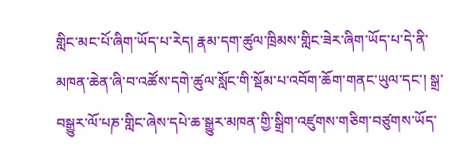གླིང་མང་པོ་ཞིག་ཡོད་པ་རེད། རྣམ་དག་ཚུལ་ཁྲིམས་གླིང་ཟེར་ཞིག་ཡོད་པ་དེ་ནི་མཁན་ཆེན་ཞི་བ་འཚོས་དགེ་ཚུལ་སློང་གི་སྡོམ་པ་འབོག་ཆོག་གནང་ཡུལ་དང་། སྒྲ་བསྒྱུར་ལོ་པཎ་གླིང་ཞེས་དཔེ་ཆ་སྒྱུར་མཁན་གྱི་སྒྲིག་འཛུགས་གཅིག་བཙུགས་ཡོད་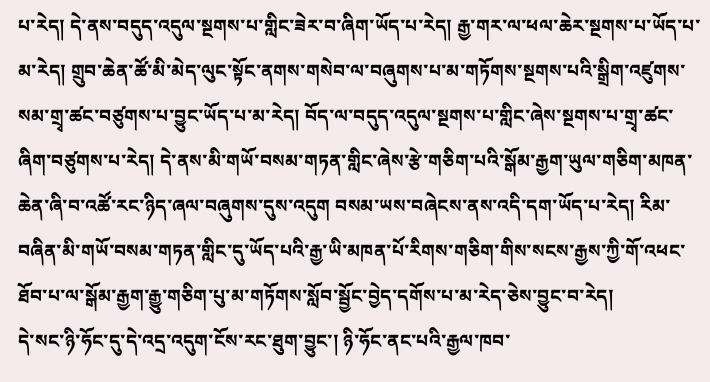པ་རེད། དེ་ནས་བདུད་འདུལ་སྔགས་པ་གླིང་ཟེར་བ་ཞིག་ཡོད་པ་རེད། རྒྱ་གར་ལ་ཕལ་ཆེར་སྔགས་པ་ཡོད་པ་མ་རེད། གྲུབ་ཆེན་ཚོ་མི་མེད་ལུང་སྟོང་ནགས་གསེབ་ལ་བཞུགས་པ་མ་གཏོགས་སྔགས་པའི་སྒྲིག་འཛུགས་སམ་གྲྭ་ཚང་བཙུགས་པ་བྱུང་ཡོད་པ་མ་རེད། བོད་ལ་བདུད་འདུལ་སྔགས་པ་གླིང་ཞེས་སྔགས་པ་གྲྭ་ཚང་ཞིག་བཙུགས་པ་རེད། དེ་ནས་མི་གཡོ་བསམ་གཏན་གླིང་ཞེས་རྩེ་གཅིག་པའི་སྒོམ་རྒྱག་ཡུལ་གཅིག་མཁན་ཆེན་ཞི་བ་འཚོ་རང་ཉིད་ཞལ་བཞུགས་དུས་འདུག བསམ་ཡས་བཞེངས་ནས་འདི་དག་ཡོད་པ་རེད། རིམ་བཞིན་མི་གཡོ་བསམ་གཏན་གླིང་དུ་ཡོད་པའི་རྒྱ་ཡི་མཁན་པོ་རིགས་གཅིག་གིས་སངས་རྒྱས་ཀྱི་གོ་འཕང་ཐོབ་པ་ལ་སྒོམ་རྒྱག་རྒྱུ་གཅིག་པུ་མ་གཏོགས་སློབ་སྦྱོང་བྱེད་དགོས་པ་མ་རེད་ཅེས་བྱུང་བ་རེད།
དེ་སང་ཉི་ཧོང་དུ་དེ་འདྲ་འདུག་ངོས་རང་ཐུག་བྱུང་། ཉི་ཧོང་ནང་པའི་རྒྱལ་ཁབ་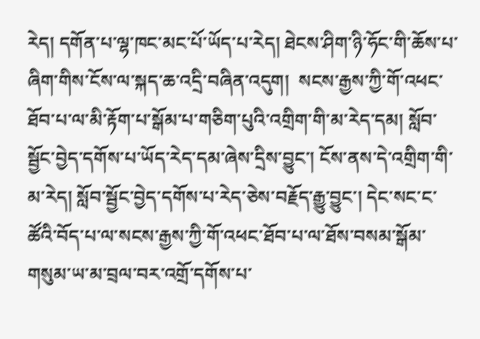རེད། དགོན་པ་ལྷ་ཁང་མང་པོ་ཡོད་པ་རེད། ཐེངས་ཤིག་ཉི་ཧོང་གི་ཆོས་པ་ཞིག་གིས་ངོས་ལ་སྐད་ཆ་འདྲི་བཞིན་འདུག།  སངས་རྒྱས་ཀྱི་གོ་འཕང་ཐོབ་པ་ལ་མི་རྟོག་པ་སྒོམ་པ་གཅིག་པུའི་འགྲིག་གི་མ་རེད་དམ། སློབ་སྦྱོང་བྱེད་དགོས་པ་ཡོད་རེད་དམ་ཞེས་དྲིས་བྱུང་། ངོས་ནས་དེ་འགྲིག་གི་མ་རེད། སློབ་སྦྱོང་བྱེད་དགོས་པ་རེད་ཅེས་བརྗོད་རྒྱུ་བྱུང་། དེང་སང་ང་ཚོའི་བོད་པ་ལ་སངས་རྒྱས་ཀྱི་གོ་འཕང་ཐོབ་པ་ལ་ཐོས་བསམ་སྒོམ་གསུམ་ཡ་མ་བྲལ་བར་འགྲོ་དགོས་པ་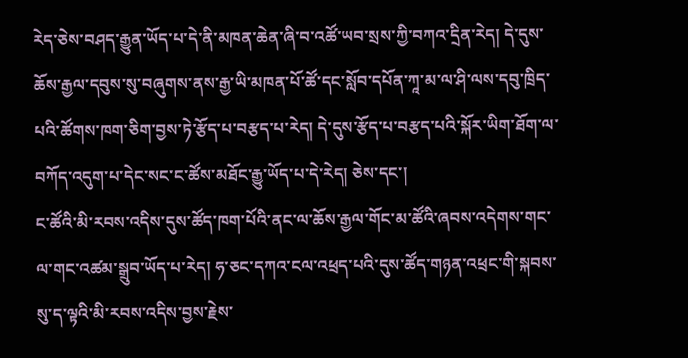རེད་ཅེས་བཤད་རྒྱུན་ཡོད་པ་དེ་ནི་མཁན་ཆེན་ཞི་བ་འཚོ་ཡབ་སྲས་ཀྱི་བཀའ་དྲིན་རེད། དེ་དུས་ཆོས་རྒྱལ་དབུས་སུ་བཞུགས་ནས་རྒྱ་ཡི་མཁན་པོ་ཚོ་དང་སློབ་དཔོན་ཀཱ་མ་ལ་ཤི་ལས་དབུ་ཁྲིད་པའི་ཚོགས་ཁག་ཅིག་བྱས་ཏེ་རྩོད་པ་བརྩད་པ་རེད། དེ་དུས་རྩོད་པ་བརྩད་པའི་སྐོར་ཡིག་ཐོག་ལ་བཀོད་འདུག་པ་དེང་སང་ང་ཚོས་མཐོང་རྒྱུ་ཡོད་པ་དེ་རེད། ཅེས་དང་།
ང་ཚོའི་མི་རབས་འདིས་དུས་ཚོད་ཁག་པོའི་ནང་ལ་ཆོས་རྒྱལ་གོང་མ་ཚོའི་ཞབས་འདེགས་གང་ལ་གང་འཚམ་སྒྲུབ་ཡོད་པ་རེད། ཧ་ཅང་དཀའ་ངལ་འཕྲད་པའི་དུས་ཚོད་གཉན་འཕྲང་གི་སྐབས་སུ་ད་ལྟའི་མི་རབས་འདིས་བྱས་རྗེས་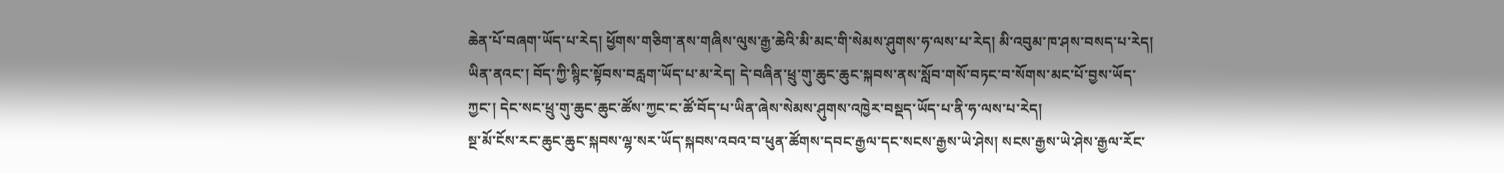ཆེན་པོ་བཞག་ཡོད་པ་རེད། ཕྱོགས་གཅིག་ནས་གཞིས་ལུས་རྒྱ་ཆེའི་མི་མང་གི་སེམས་ཤུགས་ཧ་ལས་པ་རེད། མི་འབུམ་ཁ་ཤས་བསད་པ་རེད། ཡིན་ནའང་། བོད་ཀྱི་སྙིང་སྟོབས་བརླག་ཡོད་པ་མ་རེད། དེ་བཞིན་ཕྲུ་གུ་ཆུང་ཆུང་སྐབས་ནས་སློབ་གསོ་བཏང་བ་སོགས་མང་པོ་བྱས་ཡོད་ཀྱང་། དེང་སང་ཕྲུ་གུ་ཆུང་ཆུང་ཚོས་ཀྱང་ང་ཚོ་བོད་པ་ཡིན་ཞེས་སེམས་ཤུགས་འཁྱེར་བསྡད་ཡོད་པ་ནི་ཧ་ལས་པ་རེད།
སྔ་མོ་ངོས་རང་ཆུང་ཆུང་སྐབས་ལྷ་སར་ཡོད་སྐབས་འབའ་བ་ཕུན་ཚོགས་དབང་རྒྱལ་དང་སངས་རྒྱས་ཡེ་ཤེས། སངས་རྒྱས་ཡེ་ཤེས་རྒྱལ་རོང་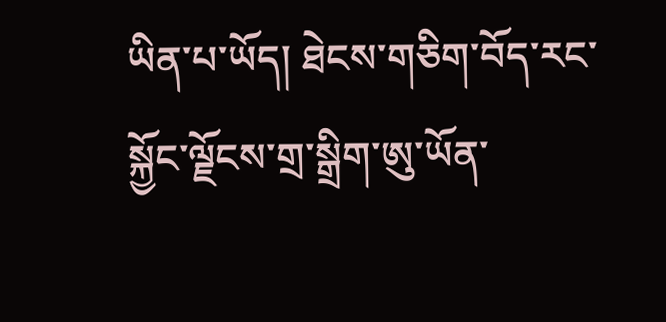ཡིན་པ་ཡོད། ཐེངས་གཅིག་བོད་རང་སྐྱོང་ལྗོངས་གྲ་སྒྲིག་ཨུ་ཡོན་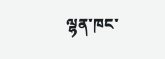ལྷན་ཁང་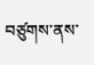བཙུགས་ནས་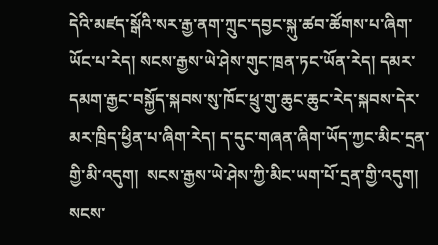དེའི་མཛད་སྒོའི་སར་རྒྱ་ནག་ཀྲུང་དབྱང་སྐུ་ཚབ་ཚོགས་པ་ཞིག་ཡོང་པ་རེད། སངས་རྒྱས་ཡེ་ཤེས་གུང་ཁྲན་ཏང་ཡོན་རེད། དམར་དམག་རྒྱང་བསྐྱོད་སྐབས་སུ་ཁོང་ཕྲུ་གུ་ཆུང་ཆུང་རེད་སྐབས་དེར་མར་ཁྲིད་ཕྱིན་པ་ཞིག་རེད། ད་དུང་གཞན་ཞིག་ཡོད་ཀྱང་མིང་དྲན་གྱི་མི་འདུག།  སངས་རྒྱས་ཡེ་ཤེས་ཀྱི་མིང་ཡག་པོ་དྲན་གྱི་འདུག། སངས་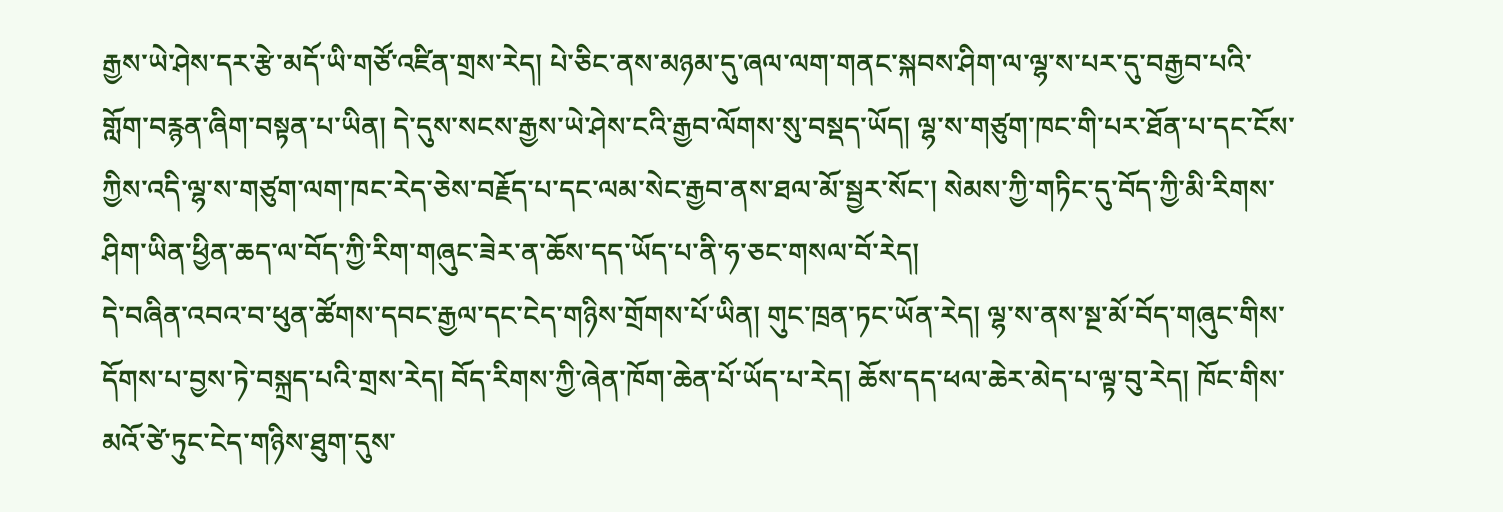རྒྱས་ཡེ་ཤེས་དར་རྩེ་མདོ་ཡི་གཙོ་འཛིན་གྲས་རེད། པེ་ཅིང་ནས་མཉམ་དུ་ཞལ་ལག་གནང་སྐབས་ཤིག་ལ་ལྷ་ས་པར་དུ་བརྒྱབ་པའི་གློག་བརྙན་ཞིག་བསྟན་པ་ཡིན། དེ་དུས་སངས་རྒྱས་ཡེ་ཤེས་ངའི་རྒྱབ་ལོགས་སུ་བསྡད་ཡོད། ལྷ་ས་གཙུག་ཁང་གི་པར་ཐོན་པ་དང་ངོས་ཀྱིས་འདི་ལྷ་ས་གཙུག་ལག་ཁང་རེད་ཅེས་བརྗོད་པ་དང་ལམ་སེང་རྒྱབ་ནས་ཐལ་མོ་སྦྱར་སོང་། སེམས་ཀྱི་གཏིང་དུ་བོད་ཀྱི་མི་རིགས་ཤིག་ཡིན་ཕྱིན་ཆད་ལ་བོད་ཀྱི་རིག་གཞུང་ཟེར་ན་ཆོས་དད་ཡོད་པ་ནི་ཧ་ཅང་གསལ་བོ་རེད།
དེ་བཞིན་འབའ་བ་ཕུན་ཚོགས་དབང་རྒྱལ་དང་ངེད་གཉིས་གྲོགས་པོ་ཡིན། གུང་ཁྲན་ཏང་ཡོན་རེད། ལྷ་ས་ནས་སྔ་མོ་བོད་གཞུང་གིས་དོགས་པ་བྱས་ཏེ་བསྐྲད་པའི་གྲས་རེད། བོད་རིགས་ཀྱི་ཞེན་ཁོག་ཆེན་པོ་ཡོད་པ་རེད། ཆོས་དད་ཕལ་ཆེར་མེད་པ་ལྟ་བུ་རེད། ཁོང་གིས་མའོ་ཙེ་ཏུང་ངེད་གཉིས་ཐུག་དུས་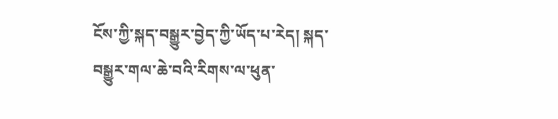ངོས་ཀྱི་སྐད་བསྒྱུར་བྱེད་ཀྱི་ཡོད་པ་རེད། སྐད་བསྒྱུར་གལ་ཆེ་བའི་རིགས་ལ་ཕུན་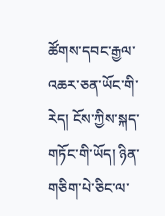ཚོགས་དབང་རྒྱལ་འཆར་ཅན་ཡོང་གི་རེད། ངོས་ཀྱིས་སྐད་གཏོང་གི་ཡོད། ཉིན་གཅིག་པེ་ཅིང་ལ་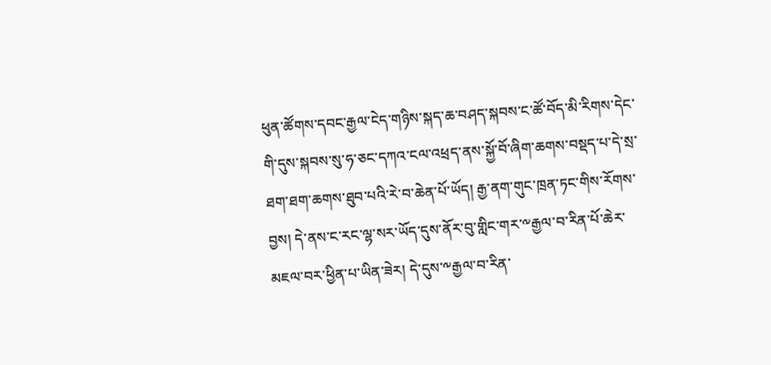ཕུན་ཚོགས་དབང་རྒྱལ་ངེད་གཉིས་སྐད་ཆ་བཤད་སྐབས་ང་ཚོ་བོད་མི་རིགས་དེང་གི་དུས་སྐབས་སུ་ཧ་ཅང་དཀའ་ངལ་འཕྲད་ནས་སྐྱོ་བོ་ཞིག་ཆགས་བསྡད་པ་དེ་སྲ་ཐག་ཐག་ཆགས་ཐུབ་པའི་རེ་བ་ཆེན་པོ་ཡོད། རྒྱ་ནག་གུང་ཁྲན་ཏང་གིས་རོགས་བྱས། དེ་ནས་ང་རང་ལྷ་སར་ཡོད་དུས་ནོར་བུ་གླིང་གར་༸རྒྱལ་བ་རིན་པོ་ཆེར་མཇལ་བར་ཕྱིན་པ་ཡིན་ཟེར། དེ་དུས་༸རྒྱལ་བ་རིན་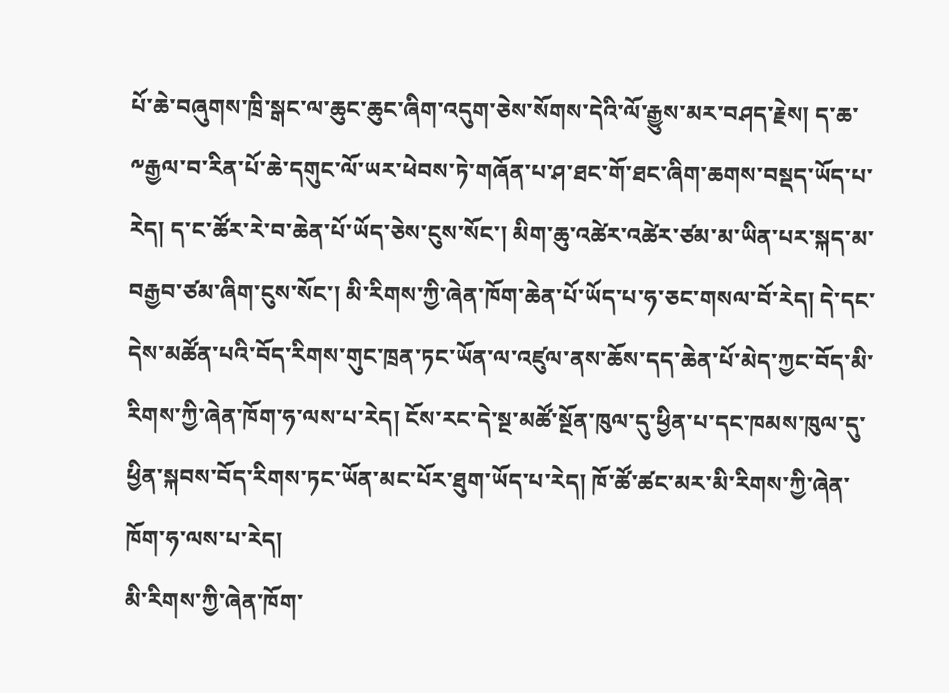པོ་ཆེ་བཞུགས་ཁྲི་སྒང་ལ་ཆུང་ཆུང་ཞིག་འདུག་ཅེས་སོགས་དེའི་ལོ་རྒྱུས་མར་བཤད་རྗེས། ད་ཆ་༸རྒྱལ་བ་རིན་པོ་ཆེ་དགུང་ལོ་ཡར་ཕེབས་ཏེ་གཞོན་པ་ཤ་ཐང་གོ་ཐང་ཞིག་ཆགས་བསྡད་ཡོད་པ་རེད། ད་ང་ཚོར་རེ་བ་ཆེན་པོ་ཡོད་ཅེས་ངུས་སོང་། མིག་ཆུ་འཚེར་འཚེར་ཙམ་མ་ཡིན་པར་སྐད་མ་བརྒྱབ་ཙམ་ཞིག་ངུས་སོང་། མི་རིགས་ཀྱི་ཞེན་ཁོག་ཆེན་པོ་ཡོད་པ་ཧ་ཅང་གསལ་བོ་རེད། དེ་དང་དེས་མཚོན་པའི་བོད་རིགས་གུང་ཁྲན་ཏང་ཡོན་ལ་འཛུལ་ནས་ཆོས་དད་ཆེན་པོ་མེད་ཀྱང་བོད་མི་རིགས་ཀྱི་ཞེན་ཁོག་ཧ་ལས་པ་རེད། ངོས་རང་དེ་སྔ་མཚོ་སྔོན་ཁུལ་དུ་ཕྱིན་པ་དང་ཁམས་ཁུལ་དུ་ཕྱིན་སྐབས་བོད་རིགས་ཏང་ཡོན་མང་པོར་ཐུག་ཡོད་པ་རེད། ཁོ་ཚོ་ཚང་མར་མི་རིགས་ཀྱི་ཞེན་ཁོག་ཧ་ལས་པ་རེད།
མི་རིགས་ཀྱི་ཞེན་ཁོག་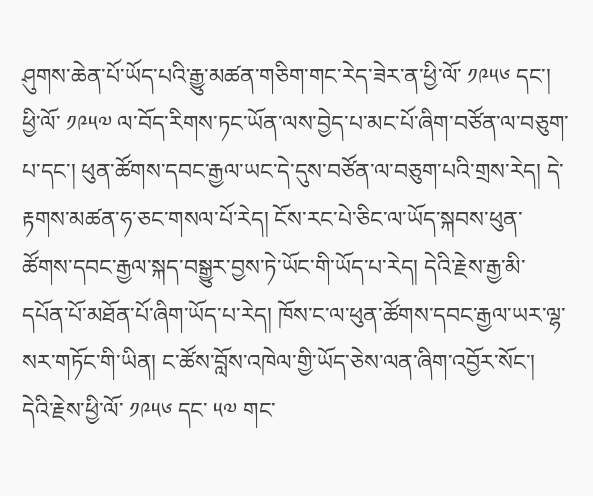ཤུགས་ཆེན་པོ་ཡོད་པའི་རྒྱུ་མཚན་གཅིག་གང་རེད་ཟེར་ན་ཕྱི་ལོ་ ༡༩༥༦ དང་། ཕྱི་ལོ་ ༡༩༥༧ ལ་བོད་རིགས་ཏང་ཡོན་ལས་བྱེད་པ་མང་པོ་ཞིག་བཙོན་ལ་བཅུག་པ་དང་། ཕུན་ཚོགས་དབང་རྒྱལ་ཡང་དེ་དུས་བཙོན་ལ་བཅུག་པའི་གྲས་རེད། དེ་རྟགས་མཚན་ཧ་ཅང་གསལ་པོ་རེད། ངོས་རང་པེ་ཅིང་ལ་ཡོད་སྐབས་ཕུན་ཚོགས་དབང་རྒྱལ་སྐད་བསྒྱུར་བྱས་ཏེ་ཡོང་གི་ཡོད་པ་རེད། དེའི་རྗེས་རྒྱ་མི་དཔོན་པོ་མཐོན་པོ་ཞིག་ཡོད་པ་རེད། ཁོས་ང་ལ་ཕུན་ཚོགས་དབང་རྒྱལ་ཡར་ལྷ་སར་གཏོང་གི་ཡིན། ང་ཚོས་བློས་འཁེལ་གྱི་ཡོད་ཅེས་ལན་ཞིག་འབྱོར་སོང་། དེའི་རྗེས་ཕྱི་ལོ་ ༡༩༥༦ དང་ ༥༧ གང་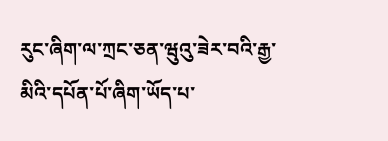རུང་ཞིག་ལ་ཀྲང་ཅན་ཝུའུ་ཟེར་བའི་རྒྱ་མིའི་དཔོན་པོ་ཞིག་ཡོད་པ་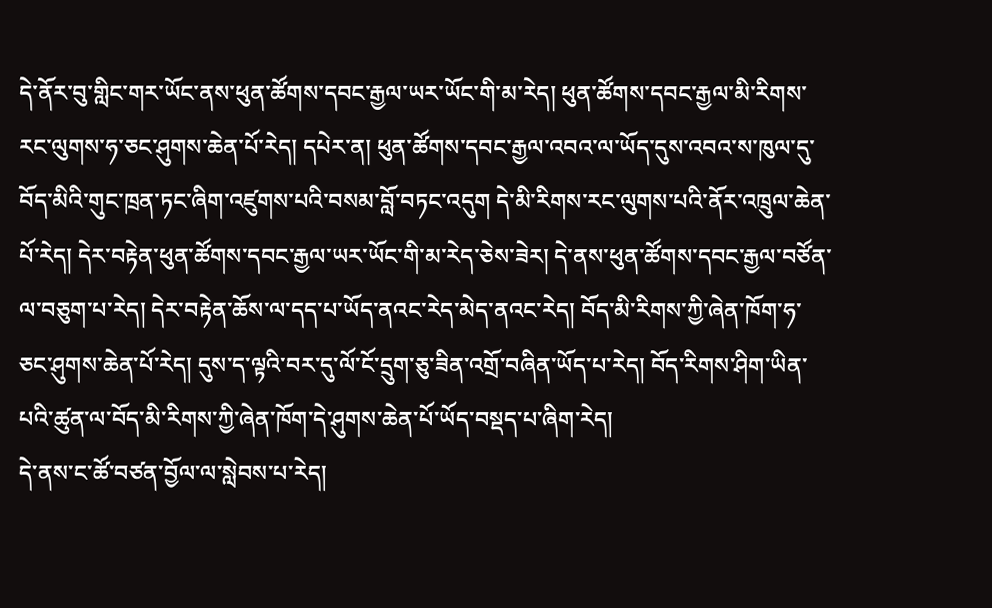དེ་ནོར་བུ་གླིང་གར་ཡོང་ནས་ཕུན་ཚོགས་དབང་རྒྱལ་ཡར་ཡོང་གི་མ་རེད། ཕུན་ཚོགས་དབང་རྒྱལ་མི་རིགས་རང་ལུགས་ཧ་ཅང་ཤུགས་ཆེན་པོ་རེད། དཔེར་ན། ཕུན་ཚོགས་དབང་རྒྱལ་འབའ་ལ་ཡོད་དུས་འབའ་ས་ཁུལ་དུ་བོད་མིའི་གུང་ཁྲན་ཏང་ཞིག་འཛུགས་པའི་བསམ་བློ་བཏང་འདུག དེ་མི་རིགས་རང་ལུགས་པའི་ནོར་འཁྲུལ་ཆེན་པོ་རེད། དེར་བརྟེན་ཕུན་ཚོགས་དབང་རྒྱལ་ཡར་ཡོང་གི་མ་རེད་ཅེས་ཟེར། དེ་ནས་ཕུན་ཚོགས་དབང་རྒྱལ་བཙོན་ལ་བཅུག་པ་རེད། དེར་བརྟེན་ཆོས་ལ་དད་པ་ཡོད་ནའང་རེད་མེད་ནའང་རེད། བོད་མི་རིགས་ཀྱི་ཞེན་ཁོག་ཧ་ཅང་ཤུགས་ཆེན་པོ་རེད། དུས་ད་ལྟའི་བར་དུ་ལོ་ངོ་དྲུག་ཅུ་ཟིན་འགྲོ་བཞིན་ཡོད་པ་རེད། བོད་རིགས་ཤིག་ཡིན་པའི་ཚུན་ལ་བོད་མི་རིགས་ཀྱི་ཞེན་ཁོག་དེ་ཤུགས་ཆེན་པོ་ཡོད་བསྡད་པ་ཞིག་རེད།
དེ་ནས་ང་ཚོ་བཙན་བྱོལ་ལ་སླེབས་པ་རེད།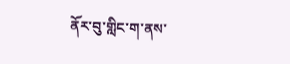ནོར་བུ་གླིང་ག་ནས་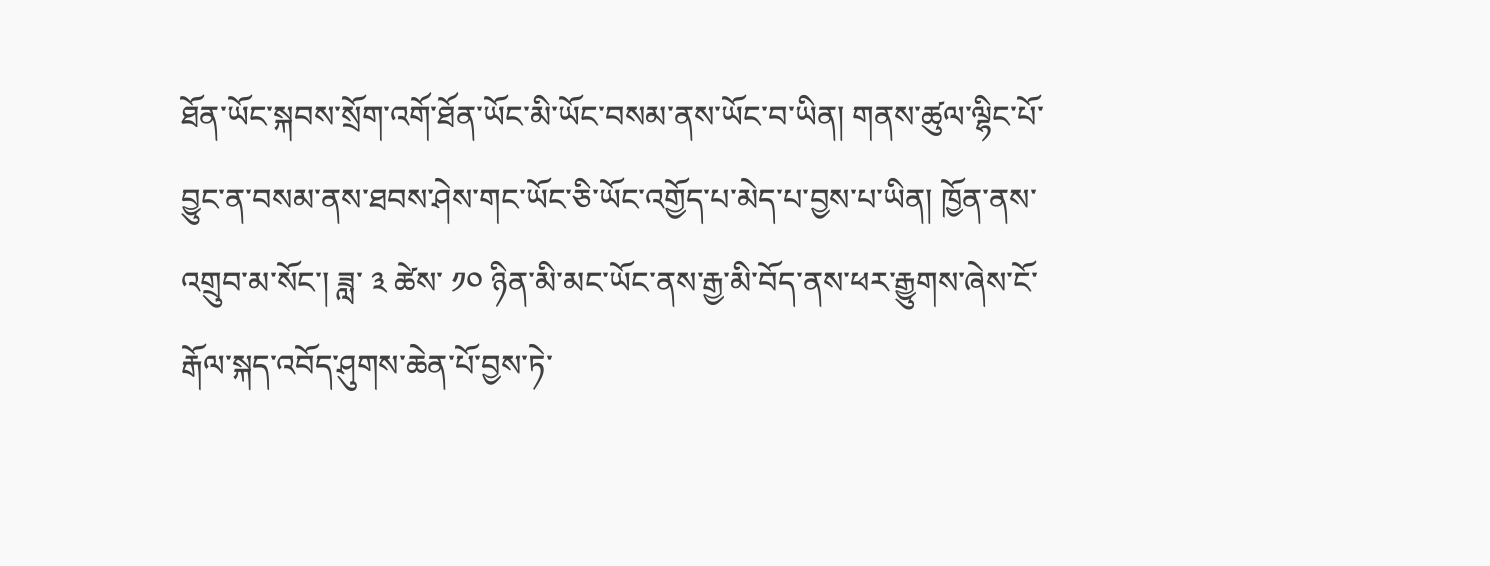ཐོན་ཡོང་སྐབས་སྲོག་འགོ་ཐོན་ཡོང་མི་ཡོང་བསམ་ནས་ཡོང་བ་ཡིན། གནས་ཚུལ་ལྷིང་པོ་བྱུང་ན་བསམ་ནས་ཐབས་ཤེས་གང་ཡོང་ཅི་ཡོང་འགྱོད་པ་མེད་པ་བྱས་པ་ཡིན། ཁྱོན་ནས་འགྲུབ་མ་སོང་། ཟླ་ ༣ ཚེས་ ༡༠ ཉིན་མི་མང་ཡོང་ནས་རྒྱ་མི་བོད་ནས་ཕར་རྒྱུགས་ཞེས་ངོ་རྒོལ་སྐད་འབོད་ཤུགས་ཆེན་པོ་བྱས་ཏེ་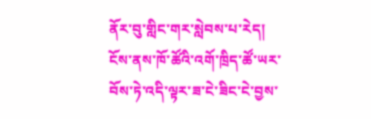ནོར་བུ་གླིང་གར་སླེབས་པ་རེད། ངོས་ནས་ཁོ་ཚོའི་འགོ་ཁྲིད་ཚོ་ཡར་བོས་ཏེ་འདི་ལྟར་ཟ་ངེ་ཟིང་ངེ་བྱས་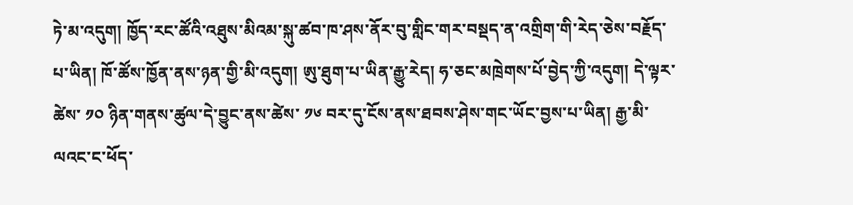ཏེ་མ་འདུག། ཁྱོད་རང་ཚོའི་འཐུས་མིའམ་སྐུ་ཚབ་ཁ་ཤས་ནོར་བུ་གླིང་གར་བསྡད་ན་འགྲིག་གི་རེད་ཅེས་བརྗོད་པ་ཡིན། ཁོ་ཚོས་ཁྱོན་ནས་ཉན་གྱི་མི་འདུག། ཨུ་ཐུག་པ་ཡིན་རྒྱུ་རེད། ཧ་ཅང་མཁྲེགས་པོ་བྱེད་ཀྱི་འདུག། དེ་ལྟར་ཚེས་ ༡༠ ཉིན་གནས་ཚུལ་དེ་བྱུང་ནས་ཚེས་ ༡༦ བར་དུ་ངོས་ནས་ཐབས་ཤེས་གང་ཡོང་བྱས་པ་ཡིན། རྒྱ་མི་ལའང་ང་ཕོད་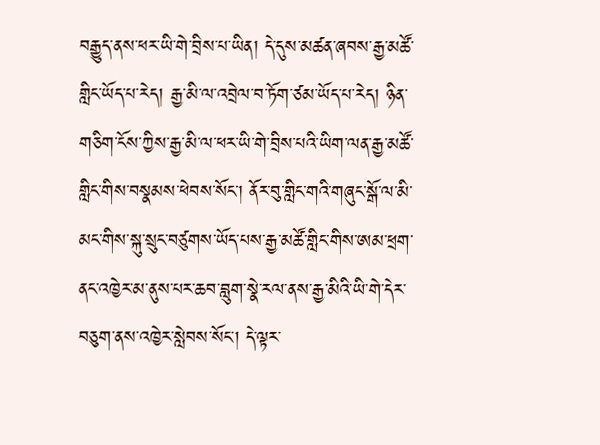བརྒྱུད་ནས་ཕར་ཡི་གེ་བྲིས་པ་ཡིན། དེ་དུས་མཚན་ཞབས་རྒྱ་མཚོ་གླིང་ཡོད་པ་རེད། རྒྱ་མི་ལ་འབྲེལ་བ་ཏོག་ཙམ་ཡོད་པ་རེད། ཉིན་གཅིག་ངོས་ཀྱིས་རྒྱ་མི་ལ་ཕར་ཡི་གེ་བྲིས་པའི་ཡིག་ལན་རྒྱ་མཚོ་གླིང་གིས་བསྣམས་ཕེབས་སོང་། ནོར་བུ་གླིང་གའི་གཞུང་སྒོ་ལ་མི་མང་གིས་སྐུ་སྲུང་བཙུགས་ཡོད་པས་རྒྱ་མཚོ་གླིང་གིས་ཨམ་ཕྲག་ནང་འཁྱེར་མ་ནུས་པར་ཆབ་བླུག་སྣེ་རལ་ནས་རྒྱ་མིའི་ཡི་གེ་དེར་བཅུག་ནས་འཁྱེར་སླེབས་སོང་། དེ་ལྟར་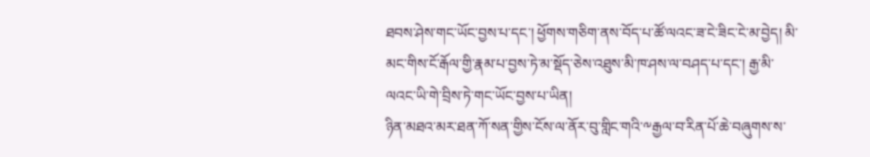ཐབས་ཤེས་གང་ཡོང་བྱས་པ་དང་། ཕྱོགས་གཅིག་ནས་བོད་པ་ཚོ་ལའང་ཟ་ངེ་ཟིང་ངེ་མ་བྱེད། མི་མང་གིས་ངོ་རྒོལ་གྱི་རྣམ་པ་བྱས་ཏེ་མ་སྡོད་ཅེས་འཐུས་མི་ཁ་ཤས་ལ་བཤད་པ་དང་། རྒྱ་མི་ལའང་ཡི་གེ་བྲིས་ཏེ་གང་ཡོང་བྱས་པ་ཡིན།
ཉིན་མཐའ་མར་ཐན་ཀོ་སན་གྱིས་ངོས་ལ་ནོར་བུ་གླིང་གའི་༸རྒྱལ་བ་རིན་པོ་ཆེ་བཞུགས་ས་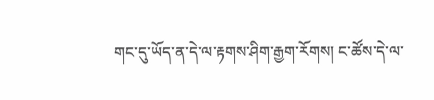གང་དུ་ཡོད་ན་དེ་ལ་རྟགས་ཤིག་རྒྱག་རོགས། ང་ཚོས་དེ་ལ་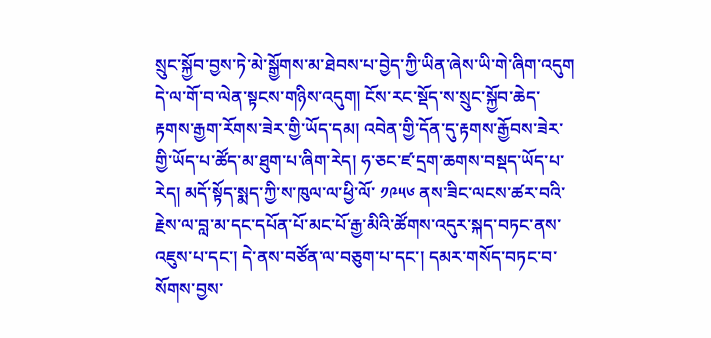སྲུང་སྐྱོབ་བྱས་ཏེ་མེ་སྒྱོགས་མ་ཐེབས་པ་བྱེད་ཀྱི་ཡིན་ཞེས་ཡི་གེ་ཞིག་འདུག དེ་ལ་གོ་བ་ལེན་སྟངས་གཉིས་འདུག། ངོས་རང་སྡོད་ས་སྲུང་སྐྱོབ་ཆེད་རྟགས་རྒྱག་རོགས་ཟེར་གྱི་ཡོད་དམ། འབེན་གྱི་དོན་དུ་རྟགས་རྒྱོབས་ཟེར་གྱི་ཡོད་པ་ཚོད་མ་ཐུག་པ་ཞིག་རེད། ཧ་ཅང་ཛ་དྲག་ཆགས་བསྡད་ཡོད་པ་རེད། མདོ་སྟོད་སྨད་ཀྱི་ས་ཁུལ་ལ་ཕྱི་ལོ་ ༡༩༥༦ ནས་ཟིང་ལངས་ཚར་བའི་རྗེས་ལ་བླ་མ་དང་དཔོན་པོ་མང་པོ་རྒྱ་མིའི་ཚོགས་འདུར་སྐད་བཏང་ནས་འཇུས་པ་དང་། དེ་ནས་བཙོན་ལ་བཅུག་པ་དང་། དམར་གསོད་བཏང་བ་སོགས་བྱས་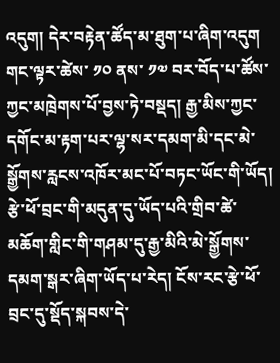འདུག། དེར་བརྟེན་ཚོད་མ་ཐུག་པ་ཞིག་འདུག གང་ལྟར་ཚེས་ ༡༠ ནས་ ༡༧ བར་བོད་པ་ཚོས་ཀྱང་མཁྲེགས་པོ་བྱས་ཏེ་བསྡད། རྒྱ་མིས་ཀྱང་དགོང་མ་རྟག་པར་ལྷ་སར་དམག་མི་དང་མེ་སྒྱོགས་རླངས་འཁོར་མང་པོ་བཏང་ཡོང་གི་ཡོད། རྩེ་ཕོ་བྲང་གི་མདུན་དུ་ཡོད་པའི་གྲིབ་ཚེ་མཆོག་གླིང་གི་གཤམ་དུ་རྒྱ་མིའི་མེ་སྒྱོགས་དམག་སྒར་ཞིག་ཡོད་པ་རེད། ངོས་རང་རྩེ་ཕོ་བྲང་དུ་སྡོད་སྐབས་དེ་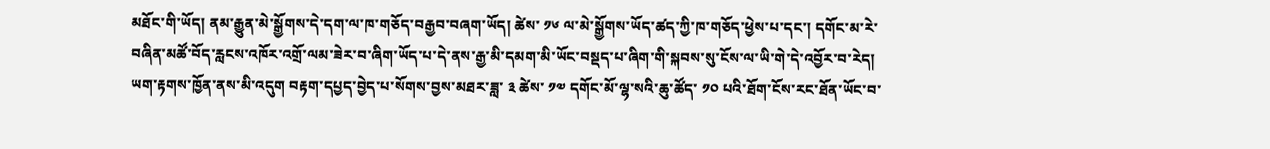མཐོང་གི་ཡོད། ནམ་རྒྱུན་མེ་སྒྱོགས་དེ་དག་ལ་ཁ་གཅོད་བརྒྱབ་བཞག་ཡོད། ཚེས་ ༡༦ ལ་མེ་སྒྱོགས་ཡོད་ཚད་ཀྱི་ཁ་གཅོད་ཕྱེས་པ་དང་། དགོང་མ་རེ་བཞིན་མཚོ་བོད་རླངས་འཁོར་འགྲོ་ལམ་ཟེར་བ་ཞིག་ཡོད་པ་དེ་ནས་རྒྱ་མི་དམག་མི་ཡོང་བསྡད་པ་ཞིག་གི་སྐབས་སུ་ངོས་ལ་ཡི་གེ་དེ་འབྱོར་བ་རེད། ཡག་རྟགས་ཁྱོན་ནས་མི་འདུག བརྟག་དཔྱད་བྱེད་པ་སོགས་བྱས་མཐར་ཟླ་ ༣ ཚེས་ ༡༧ དགོང་མོ་ལྷ་སའི་ཆུ་ཚོད་ ༡༠ པའི་ཐོག་ངོས་རང་ཐོན་ཡོང་བ་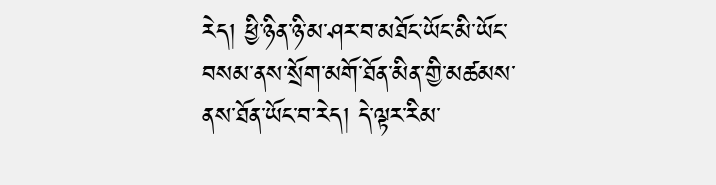རེད། ཕྱི་ཉིན་ཉི་མ་ཤར་བ་མཐོང་ཡོང་མི་ཡོང་བསམ་ནས་སྲོག་མགོ་ཐོན་མིན་གྱི་མཚམས་ནས་ཐོན་ཡོང་བ་རེད། དེ་ལྟར་རིམ་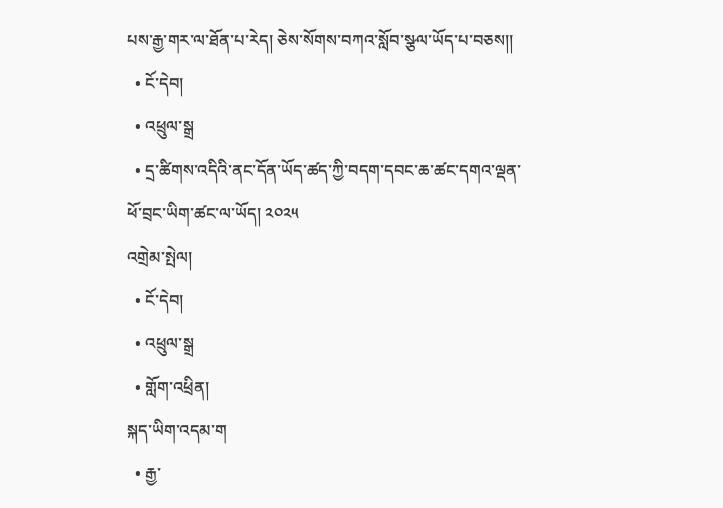པས་རྒྱ་གར་ལ་ཐོན་པ་རེད། ཅེས་སོགས་བཀའ་སློབ་སྩལ་ཡོད་པ་བཅས།།
  • ངོ་དེབ།
  • འཕྲུལ་སྒྲ
  • དྲ་ཚིགས་འདིའི་ནང་དོན་ཡོད་ཚད་ཀྱི་བདག་དབང་ཆ་ཚང་དགའ་ལྡན་ཕོ་བྲང་ཡིག་ཚང་ལ་ཡོད། ༢༠༢༥
འགྲེམ་སྤེལ།
  • ངོ་དེབ།
  • འཕྲུལ་སྒྲ
  • གློག་འཕྲིན།
སྐད་ཡིག་འདམ་ག
  • རྒྱ་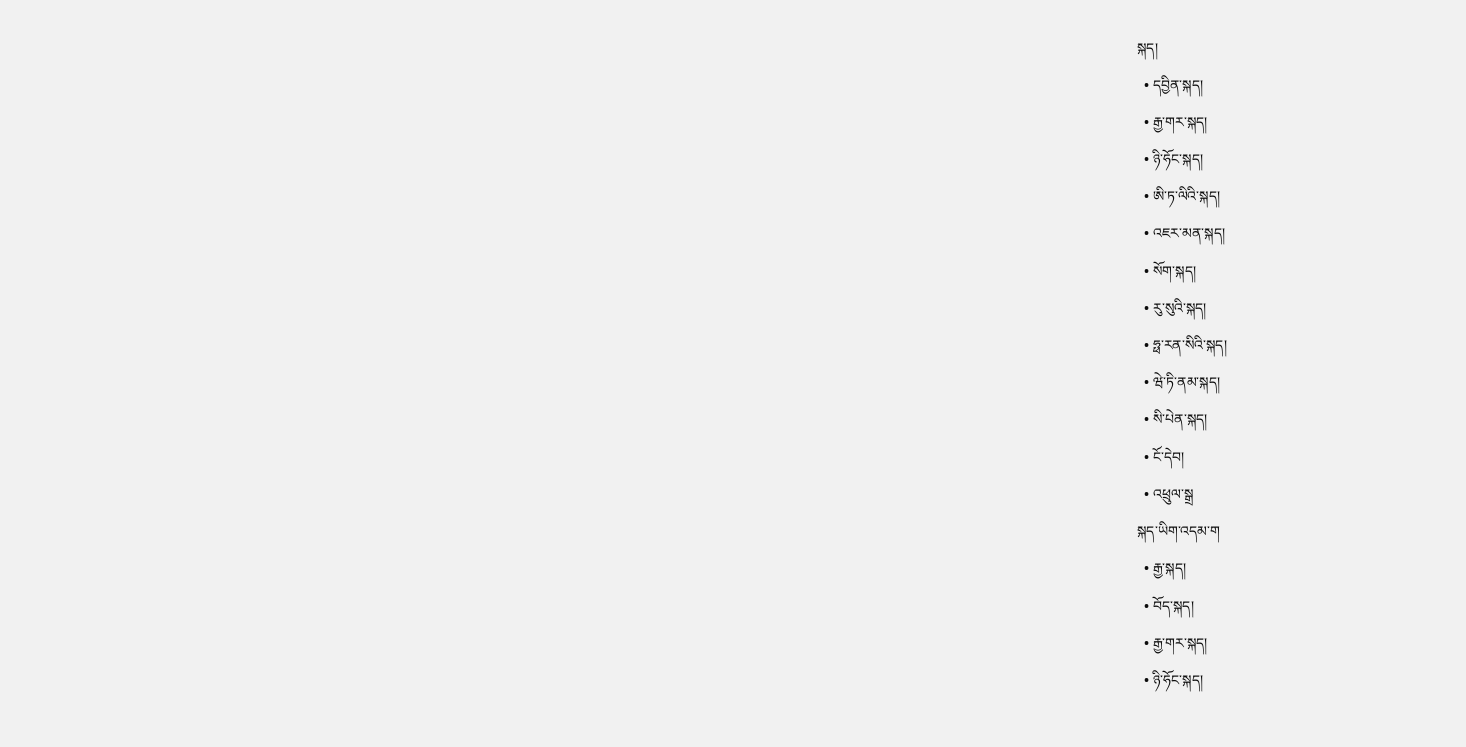སྐད།
  • དབྱིན་སྐད།
  • རྒྱ་གར་སྐད།
  • ཉི་ཧོང་སྐད།
  • ཨི་ཏ་ལིའི་སྐད།
  • འཇར་མན་སྐད།
  • སོག་སྐད།
  • རུ་སུའི་སྐད།
  • ཧྥ་རན་སིའི་སྐད།
  • ཝེ་ཏི་ནམ་སྐད།
  • སི་པེན་སྐད།
  • ངོ་དེབ།
  • འཕྲུལ་སྒྲ
སྐད་ཡིག་འདམ་ག
  • རྒྱ་སྐད།
  • བོད་སྐད།
  • རྒྱ་གར་སྐད།
  • ཉི་ཧོང་སྐད།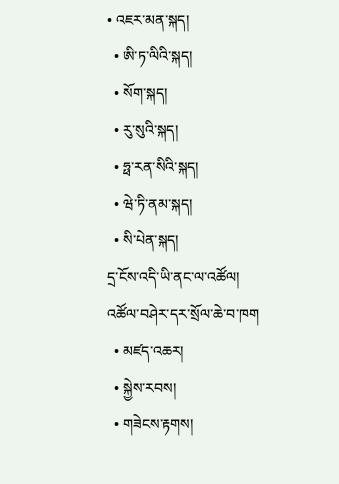• འཇར་མན་སྐད།
  • ཨི་ཏ་ལིའི་སྐད།
  • སོག་སྐད།
  • རུ་སུའི་སྐད།
  • ཧྥ་རན་སིའི་སྐད།
  • ཝེ་ཏི་ནམ་སྐད།
  • སི་པེན་སྐད།
དྲ་ངོས་འདི་ཡི་ནང་ལ་འཚོལ།
འཚོལ་བཤེར་དར་སྲོལ་ཆེ་བ་ཁག
  • མཛད་འཆར།
  • སྐྱེས་རབས།
  • གཟེངས་རྟགས།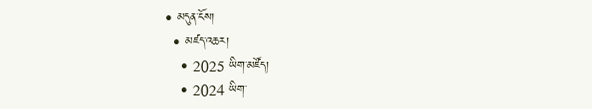• མདུན་ངོས།
  • མཛད་འཆར།
    • 2025 ཡིག་མཛོད།
    • 2024 ཡིག་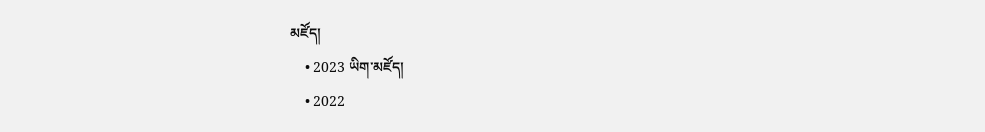མཛོད།
    • 2023 ཡིག་མཛོད།
    • 2022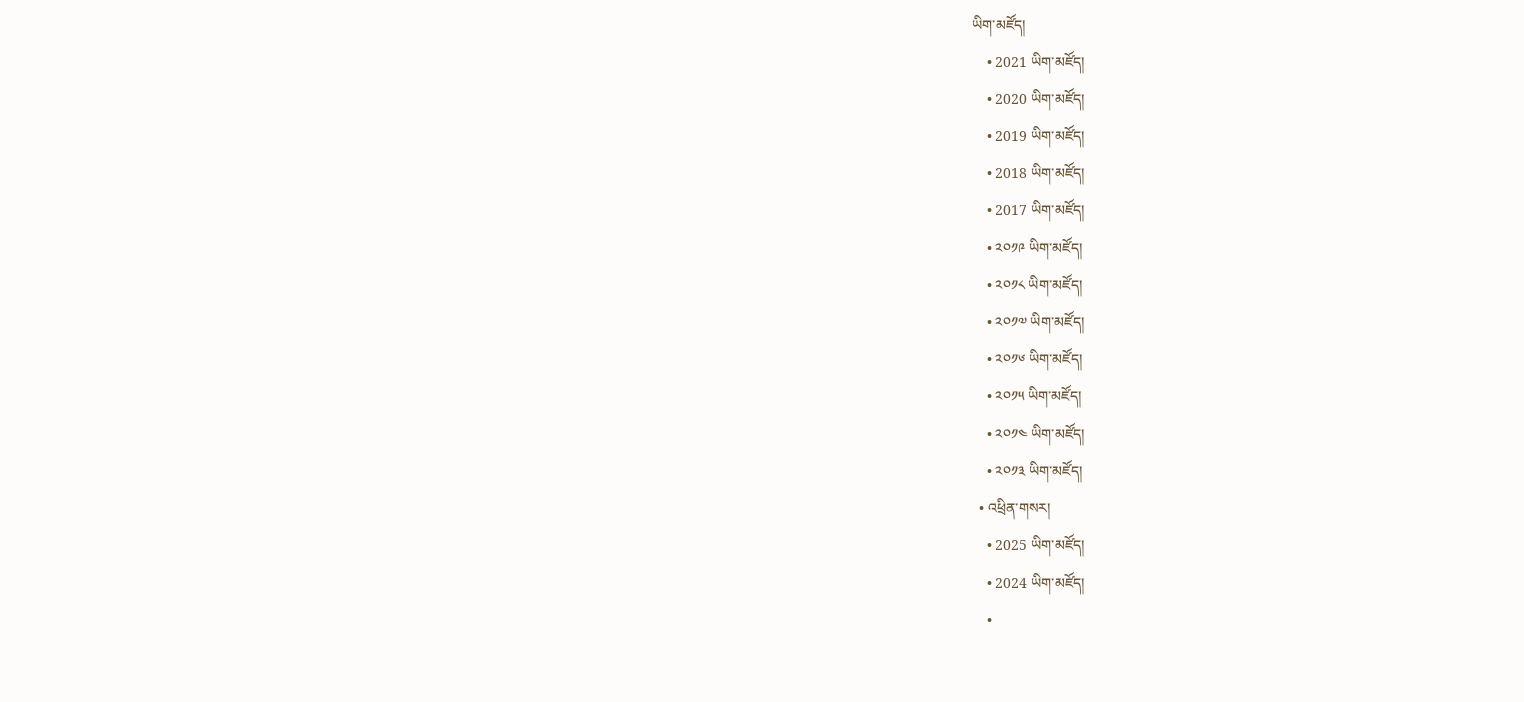ཡིག་མཛོད།
    • 2021 ཡིག་མཛོད།
    • 2020 ཡིག་མཛོད།
    • 2019 ཡིག་མཛོད།
    • 2018 ཡིག་མཛོད།
    • 2017 ཡིག་མཛོད།
    • ༢༠༡༩ ཡིག་མཛོད།
    • ༢༠༡༨ ཡིག་མཛོད།
    • ༢༠༡༧ ཡིག་མཛོད།
    • ༢༠༡༦ ཡིག་མཛོད།
    • ༢༠༡༥ ཡིག་མཛོད།
    • ༢༠༡༤ ཡིག་མཛོད།
    • ༢༠༡༣ ཡིག་མཛོད།
  • འཕྲིན་གསར།
    • 2025 ཡིག་མཛོད།
    • 2024 ཡིག་མཛོད།
    •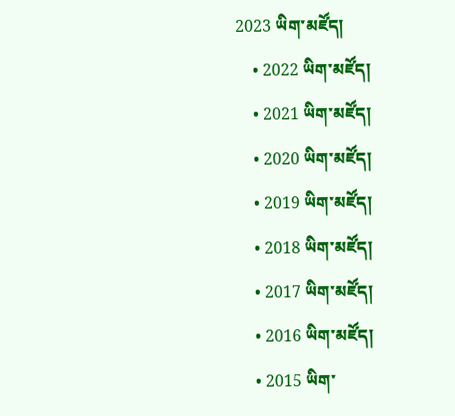2023 ཡིག་མཛོད།
    • 2022 ཡིག་མཛོད།
    • 2021 ཡིག་མཛོད།
    • 2020 ཡིག་མཛོད།
    • 2019 ཡིག་མཛོད།
    • 2018 ཡིག་མཛོད།
    • 2017 ཡིག་མཛོད།
    • 2016 ཡིག་མཛོད།
    • 2015 ཡིག་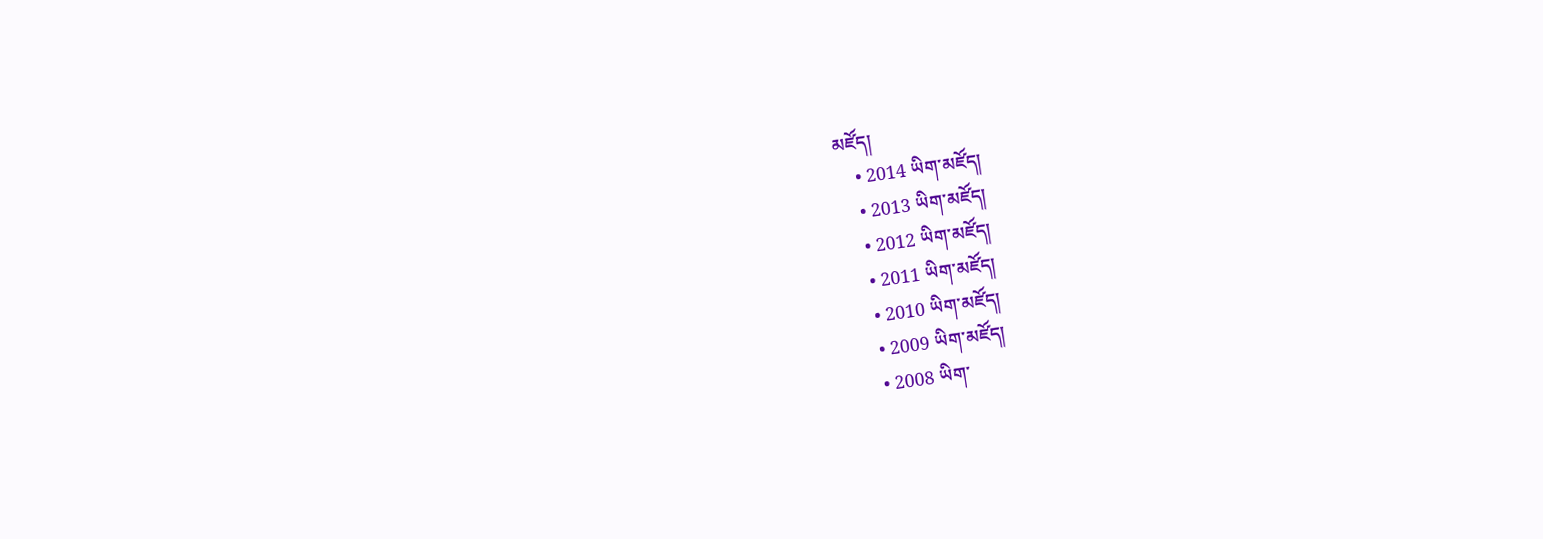མཛོད།
    • 2014 ཡིག་མཛོད།
    • 2013 ཡིག་མཛོད།
    • 2012 ཡིག་མཛོད།
    • 2011 ཡིག་མཛོད།
    • 2010 ཡིག་མཛོད།
    • 2009 ཡིག་མཛོད།
    • 2008 ཡིག་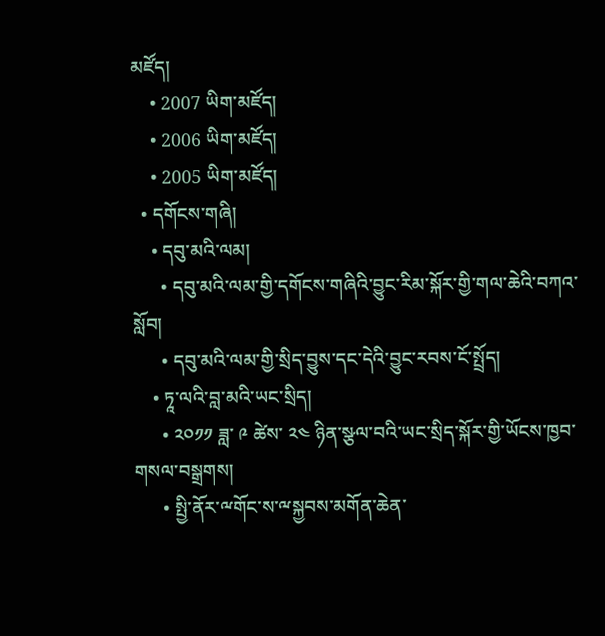མཛོད།
    • 2007 ཡིག་མཛོད།
    • 2006 ཡིག་མཛོད།
    • 2005 ཡིག་མཛོད།
  • དགོངས་གཞི།
    • དབུ་མའི་ལམ།
      • དབུ་མའི་ལམ་གྱི་དགོངས་གཞིའི་བྱུང་རིམ་སྐོར་གྱི་གལ་ཆེའི་བཀའ་སློབ།
      • དབུ་མའི་ལམ་གྱི་སྲིད་བྱུས་དང་དེའི་བྱུང་རབས་ངོ་སྤྲོད།
    • ཏཱ་ལའི་བླ་མའི་ཡང་སྲིད།
      • ༢༠༡༡ ཟླ་ ༩ ཚེས་ ༢༤ ཉིན་སྩལ་བའི་ཡང་སྲིད་སྐོར་གྱི་ཡོངས་ཁྱབ་གསལ་བསྒྲགས།
      • སྤྱི་ནོར་ྋགོང་ས་ྋསྐྱབས་མགོན་ཆེན་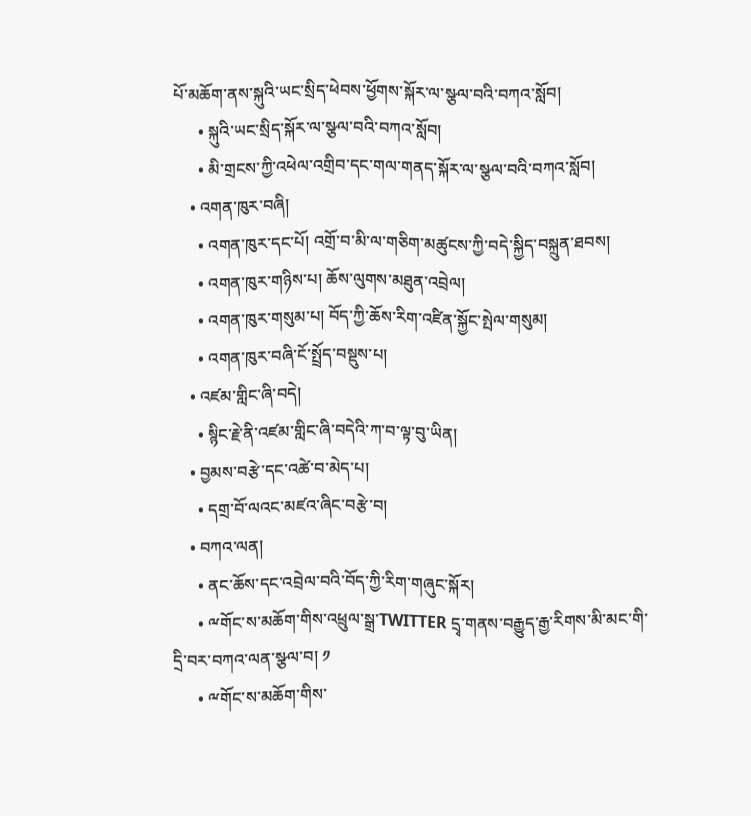པོ་མཆོག་ནས་སྐུའི་ཡང་སྲིད་ཕེབས་ཕྱོགས་སྐོར་ལ་སྩལ་བའི་བཀའ་སློབ།
      • སྐུའི་ཡང་སྲིད་སྐོར་ལ་སྩལ་བའི་བཀའ་སློབ།
      • མི་གྲངས་ཀྱི་འཕེལ་འགྲིབ་དང་གལ་གནད་སྐོར་ལ་སྩལ་བའི་བཀའ་སློབ།
    • འགན་ཁུར་བཞི།
      • འགན་ཁུར་དང་པོ། འགྲོ་བ་མི་ལ་གཅིག་མཚུངས་ཀྱི་བདེ་སྐྱིད་བསྐྲུན་ཐབས།
      • འགན་ཁུར་གཉིས་པ། ཆོས་ལུགས་མཐུན་འབྲེལ།
      • འགན་ཁུར་གསུམ་པ། བོད་ཀྱི་ཆོས་རིག་འཛིན་སྐྱོང་སྤེལ་གསུམ།
      • འགན་ཁུར་བཞི་ངོ་སྤྲོད་བསྡུས་པ།
    • འཛམ་གླིང་ཞི་བདེ།
      • སྙིང་རྗེ་ནི་འཛམ་གླིང་ཞི་བདེའི་ཀ་བ་ལྟ་བུ་ཡིན།
    • བྱམས་བརྩེ་དང་འཚེ་བ་མེད་པ།
      • དགྲ་བོ་ལའང་མཛའ་ཞིང་བརྩེ་བ།
    • བཀའ་ལན།
      • ནང་ཆོས་དང་འབྲེལ་བའི་བོད་ཀྱི་རིག་གཞུང་སྐོར།
      • ྋགོང་ས་མཆོག་གིས་འཕྲུལ་སྒྲ་TWITTER དྲྭ་གནས་བརྒྱུད་རྒྱ་རིགས་མི་མང་གི་དྲི་བར་བཀའ་ལན་སྩལ་བ། ༡
      • ྋགོང་ས་མཆོག་གིས་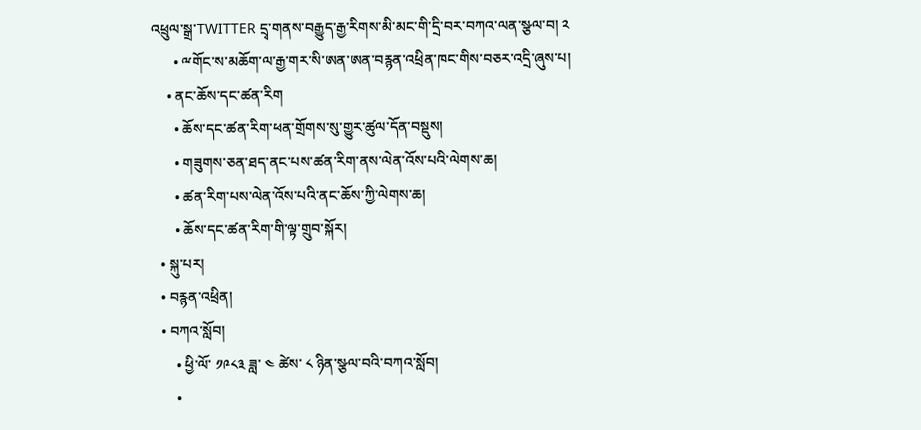འཕྲུལ་སྒྲ་TWITTER དྲྭ་གནས་བརྒྱུད་རྒྱ་རིགས་མི་མང་གི་དྲི་བར་བཀའ་ལན་སྩལ་བ། ༢
      • ྋགོང་ས་མཆོག་ལ་རྒྱ་གར་སི་ཨན་ཨན་བརྙན་འཕྲིན་ཁང་གིས་བཅར་འདྲི་ཞུས་པ།
    • ནང་ཆོས་དང་ཚན་རིག
      • ཆོས་དང་ཚན་རིག་ཕན་གྲོགས་སུ་གྱུར་ཚུལ་དོན་བསྡུས།
      • གཟུགས་ཅན་ཐད་ནང་པས་ཚན་རིག་ནས་ལེན་འོས་པའི་ལེགས་ཆ།
      • ཚན་རིག་པས་ལེན་འོས་པའི་ནང་ཆོས་ཀྱི་ལེགས་ཆ།
      • ཆོས་དང་ཚན་རིག་གི་ལྟ་གྲུབ་སྐོར།
  • སྐུ་པར།
  • བརྙན་འཕྲིན།
  • བཀའ་སློབ།
      • ཕྱི་ལོ་ ༡༩༨༣ ཟླ་ ༤ ཚེས་ ༨ ཉིན་སྩལ་བའི་བཀའ་སློབ།
      •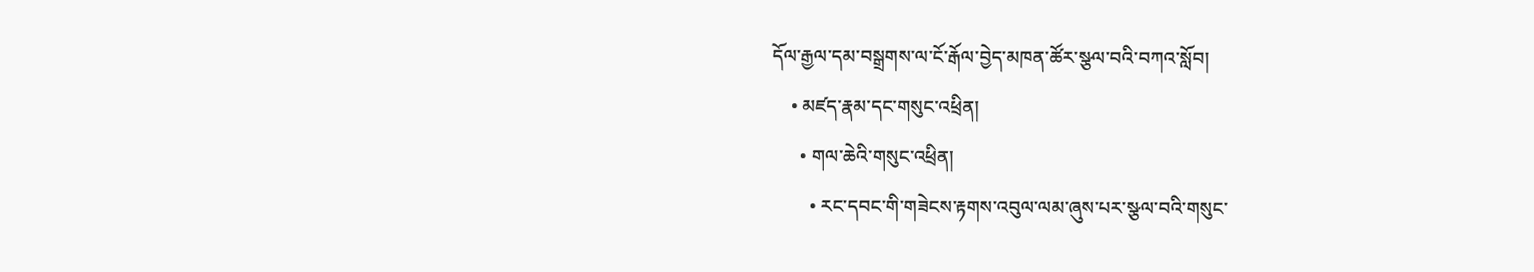དོལ་རྒྱལ་དམ་བསྒྲགས་ལ་ངོ་རྒོལ་བྱེད་མཁན་ཚོར་སྩལ་བའི་བཀའ་སློབ།
    • མཛད་རྣམ་དང་གསུང་འཕྲིན།
      • གལ་ཆེའི་གསུང་འཕྲིན།
        • རང་དབང་གི་གཟེངས་རྟགས་འབུལ་ལམ་ཞུས་པར་སྩལ་བའི་གསུང་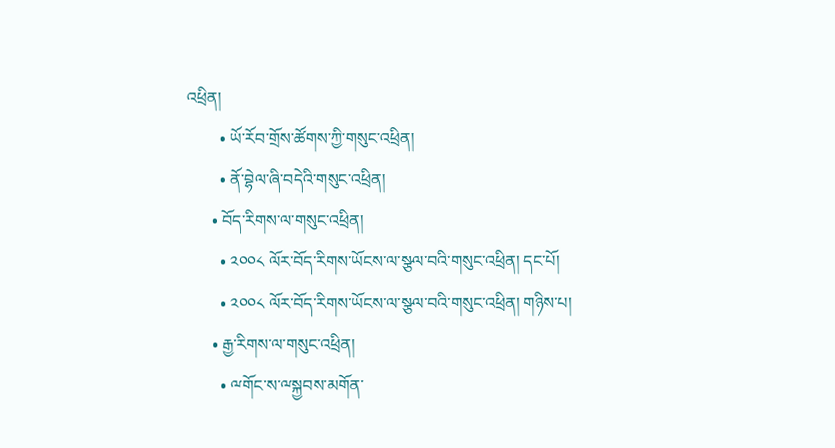འཕྲིན།
        • ཡོ་རོབ་གྲོས་ཚོགས་ཀྱི་གསུང་འཕྲིན།
        • ནོ་བྷེལ་ཞི་བདེའི་གསུང་འཕྲིན།
      • བོད་རིགས་ལ་གསུང་འཕྲིན།
        • ༢༠༠༨ ལོར་བོད་རིགས་ཡོངས་ལ་སྩལ་བའི་གསུང་འཕྲིན། དང་པོ།
        • ༢༠༠༨ ལོར་བོད་རིགས་ཡོངས་ལ་སྩལ་བའི་གསུང་འཕྲིན། གཉིས་པ།
      • རྒྱ་རིགས་ལ་གསུང་འཕྲིན།
        • ྋགོང་ས་ྋསྐྱབས་མགོན་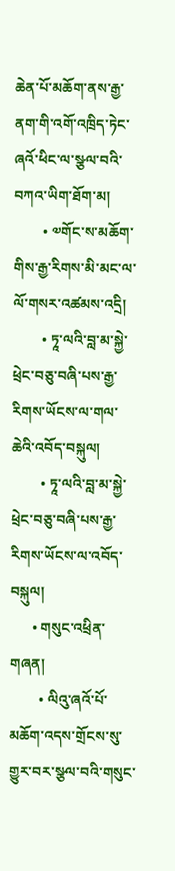ཆེན་པོ་མཆོག་ནས་རྒྱ་ནག་གི་འགོ་འཁྲིད་ཏེང་ཞའོ་ཕིང་ལ་སྩལ་བའི་བཀའ་ཡིག་ཐོག་མ།
        • ༧གོང་ས་མཆོག་གིས་རྒྱ་རིགས་མི་མང་ལ་ལོ་གསར་འཚམས་འདྲི།
        • ཏཱ་ལའི་བླ་མ་སྐྱེ་ཕྲེང་བཅུ་བཞི་པས་རྒྱ་རིགས་ཡོངས་ལ་གལ་ཆེའི་འབོད་བསྐུལ།
        • ཏཱ་ལའི་བླ་མ་སྐྱེ་ཕྲེང་བཅུ་བཞི་པས་རྒྱ་རིགས་ཡོངས་ལ་འབོད་བསྐུལ།
      • གསུང་འཕྲིན་གཞན།
        • ལིའུ་ཞའོ་པོ་མཆོག་འདས་གྲོངས་སུ་གྱུར་བར་སྩལ་བའི་གསུང་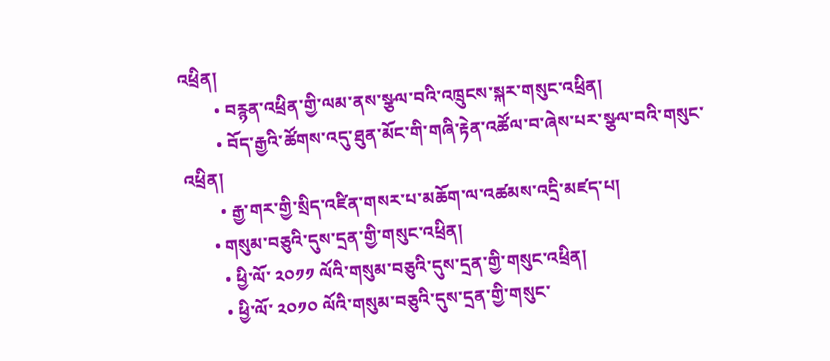འཕྲིན།
        • བརྙན་འཕྲིན་གྱི་ལམ་ནས་སྩལ་བའི་འཁྲུངས་སྐར་གསུང་འཕྲིན།
        • བོད་རྒྱའི་ཚོགས་འདུ་ཐུན་མོང་གི་གཞི་རྟེན་འཚོལ་བ་ཞེས་པར་སྩལ་བའི་གསུང་འཕྲིན།
        • རྒྱ་གར་གྱི་སྲིད་འཛིན་གསར་པ་མཆོག་ལ་འཚམས་འདྲི་མཛད་པ།
      • གསུམ་བཅུའི་དུས་དྲན་གྱི་གསུང་འཕྲིན།
        • ཕྱི་ལོ་ ༢༠༡༡ ལོའི་གསུམ་བཅུའི་དུས་དྲན་གྱི་གསུང་འཕྲིན།
        • ཕྱི་ལོ་ ༢༠༡༠ ལོའི་གསུམ་བཅུའི་དུས་དྲན་གྱི་གསུང་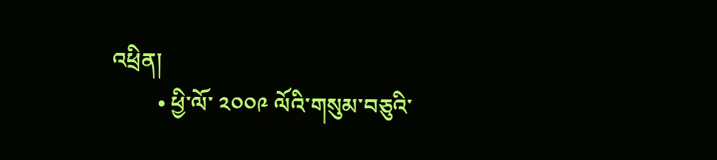འཕྲིན།
        • ཕྱི་ལོ་ ༢༠༠༩ ལོའི་གསུམ་བཅུའི་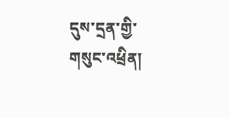དུས་དྲན་གྱི་གསུང་འཕྲིན།